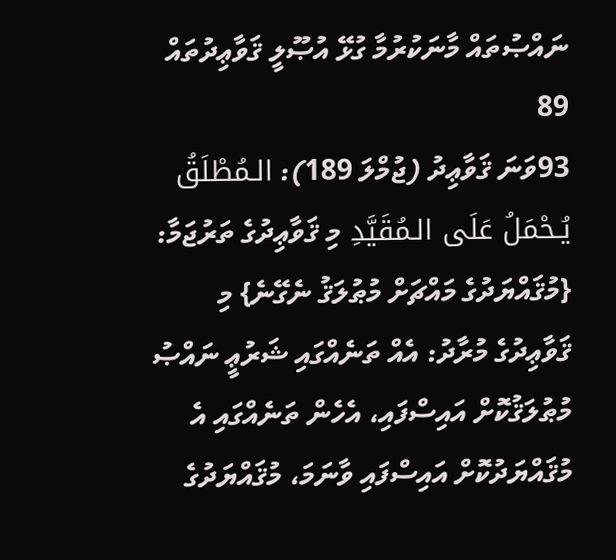ނައްޞުތައް މާނަކުރުމާ ގުޅޭ އުޞޫލީ ޤަވާޢިދުތައް 89
93ވަނަ ޤަވާޢިދު (ޖުމްލަ 189): الـمُطْلَقُ يُـحْمَلُ عَلَى الـمُقَيَّدِ މި ޤަވާޢިދުގެ ތަރުޖަމާ: {މުޤައްޔަދުގެ މައްޗަށް މުޠުލަޤު ނެގޭނެ} މި ޤަވާޢިދުގެ މުރާދު: އެއް ތަނެއްގައި ޝަރުޢީ ނައްޞު މުޠުލަޤުކޮށް އައިސްފައި، އެހެން ތަނެއްގައި އެ މުޤައްޔަދުކޮށް އައިސްފައި ވާނަމަ، މުޤައްޔަދުގެ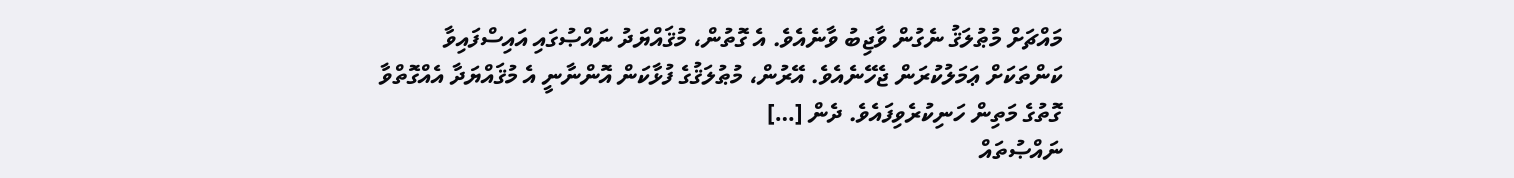މައްޗަށް މުޠުލަޤު ނެގުން ވާޖިބު ވާނެއެވެ. އެ ގޮތުން، މުޤައްޔަދު ނައްޞުގައި އައިސްފައިވާ ކަންތަކަށް ޢަމަލުކުރަން ޖެހޭނެއެވެ. އޭރުން، މުޠުލަޤުގެ ފުޅާކަން އޮންނާނީ އެ މުޤައްޔަދާ އެއްގޮތްވާ ގޮތުގެ މަތިން ހަނިކުރެވިފައެވެ. ދެން […]
ނައްޞުތައް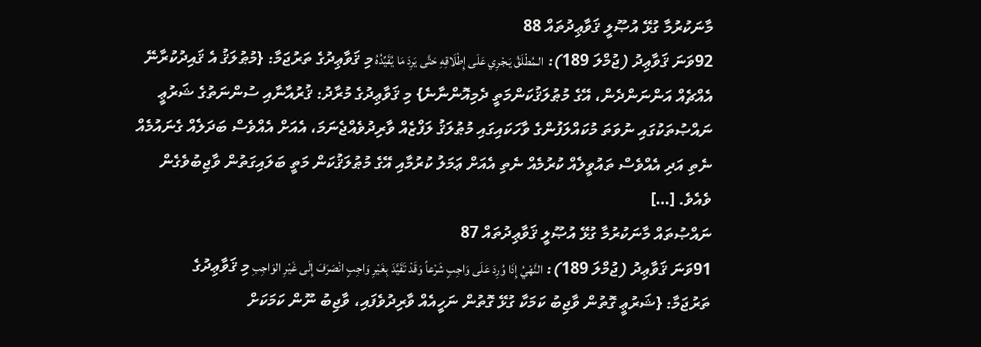މާނަކުރުމާ ގުޅޭ އުޞޫލީ ޤަވާޢިދުތައް 88
92ވަނަ ޤަވާޢިދު (ޖުމްލަ 189): الـمُطْلَقُ يَـجْرِي عَلَى إِطْلَاقِهِ حَتَّى يَرِدَ مَا يُقَيِّدُهُ މި ޤަވާޢިދުގެ ތަރުޖަމާ: {މުޠުލަޤު އެ ޤައިދުކުރާނޭ އެއްޗެއް އަންނަންދެން، އޭގެ މުޠުލަޤުކަންމަތީ ދެމިއޮންނާނެ} މި ޤަވާޢިދުގެ މުރާދު: ޤުރުއާނާއި ސުންނަތުގެ ޝަރުޢީ ނައްޞުތަކުގައި ނުވަތަ މުކައްލަފުންގެ ވާހަކައިގައި މުޠުލަޤު ލަފްޒެއް ވާރިދުވެއްޖެނަމަ، އެއަށް އެއްވެސް ބަދަލެއް ގެނައުމެއް ނެތި އަދި އެއްވެސް ތައުވީލެއް ކުރުމެއް ނެތި އެއަށް ޢަމަލު ކުރުމާއި އޭގެ މުޠުލަޤުކަން މަތީ ބަލައިގަތުން ވާޖިބުވެގެން ވެއެވެ. […]
ނައްޞުތައް މާނަކުރުމާ ގުޅޭ އުޞޫލީ ޤަވާޢިދުތައް 87
91ވަނަ ޤަވާޢިދު (ޖުމްލަ 189): النَّهْيُ إِذَا وُرِدَ عَلَى وَاجِبٍ شَرْعاً وَقَدْ تَقَيَّدَ بِغَيْرِ وَاجِبٍ انْصَرَفَ إِلَى غَيْرِ الوَاجِبِ މި ޤަވާޢިދުގެ ތަރުޖަމާ: {ޝަރުޢީ ގޮތުން ވާޖިބު ކަމަކާ ގުޅޭ ގޮތުން ނަހީއެއް ވާރިދުވެފައި، ވާޖިބު ނޫން ކަމަކަށް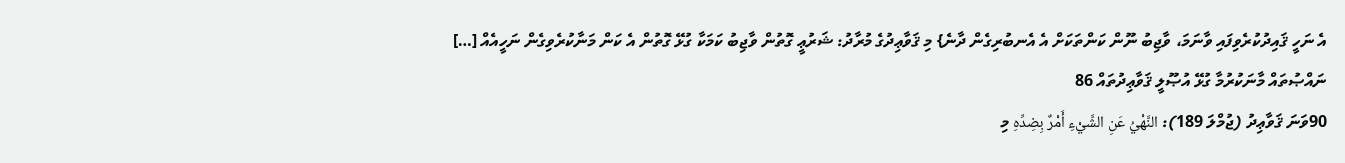އެ ނަހީ ޤައިދުކުރެވިފައި ވާނަމަ، ވާޖިބު ނޫން ކަންތަކަށް އެ އެނބުރިގެން ދާނެ} މި ޤަވާޢިދުގެ މުރާދު: ޝަރުޢީ ގޮތުން ވާޖިބު ކަމަކާ ގުޅޭ ގޮތުން އެ ކަން މަނާކުރެވިގެން ނަހީއެއް […]
ނައްޞުތައް މާނަކުރުމާ ގުޅޭ އުޞޫލީ ޤަވާޢިދުތައް 86
90ވަނަ ޤަވާޢިދު (ޖުމްލަ 189): النَّهْيُ عَنِ الشَّيْءِ أَمْرٌ بِضِدِّهِ މި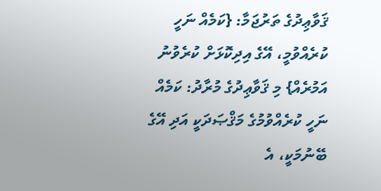ޤަވާޢިދުގެ ތަރުޖަމާ: {ކަމެއް ނަހީ ކުރެއްވުމީ، އޭގެ އިދިކޮޅަށް ކުރެވުނު އަމުރެއް} މި ޤަވާޢިދުގެ މުރާދު: ކަމެއް ނަހީ ކުރެއްވުމުގެ މަޤްޞަދަކީ އަދި އޭގެ ބޭނުމަކީ، އެ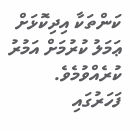ކަންތަކާ އިދިކޮޅަށް ޢަމަލު ކުރުމަށް އަމުރު ކުރެއްވުމެވެ. ފަހަރުގައި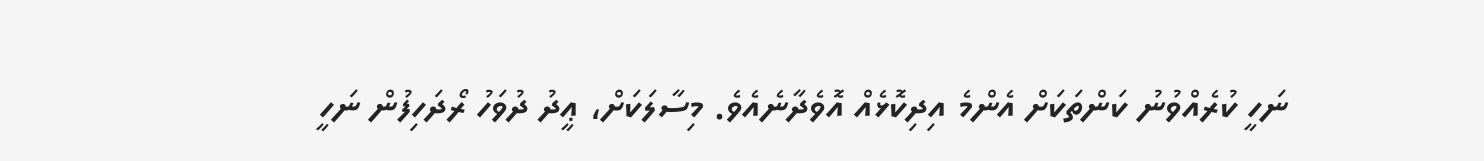ނަހީ ކުރެއްވުނު ކަންތަކަށް އެންމެ އިދިކޮޅެއް އޮވެދާނެއެވެ. މިސާލަކަށް، ޢީދު ދުވަހު ރޯދަހިފުން ނަހީ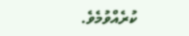ކުރެއްވުމެވެ.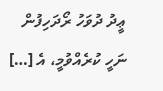ޢީދު ދުވަހު ރޯދަހިފުން ނަހީ ކުރެއްވުމީ، އެ […]